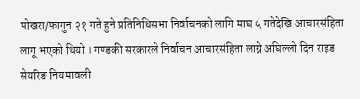पोखरा/फागुन २१ गते हुने प्रतिनिधिसभा निर्वाचनको लागि माघ ५ गतेदेखि आचारसंहिता लागू भएको थियो । गण्डकी सरकारले निर्वाचन आचारसंहिता लाग्ने अघिल्लो दिन राइड सेयरिङ नियमावली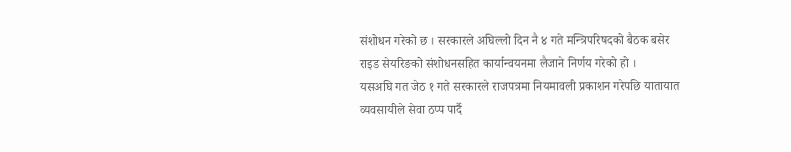संशोधन गरेको छ । सरकारले अघिल्लो दिन नै ४ गते मन्त्रिपरिषदको बैठक बसेर राइड सेयरिङको संशोधनसहित कार्यान्वयनमा लैजाने निर्णय गरेको हो ।
यसअघि गत जेठ १ गते सरकारले राजपत्रमा नियमावली प्रकाशन गरेपछि यातायात व्यवसायीले सेवा ठप्प पार्दै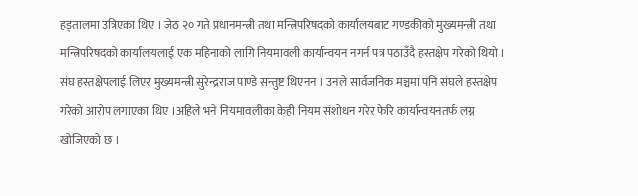हड्तालमा उत्रिएका थिए । जेठ २० गते प्रधानमन्त्री तथा मन्त्रिपरिषदको कार्यालयबाट गण्डकीको मुख्यमन्त्री तथा मन्त्रिपरिषदको कार्यालयलाई एक महिनाको लागि नियमावली कार्यान्वयन नगर्न पत्र पठाउँदै हस्तक्षेप गरेको थियो ।
संघ हस्तक्षेपलाई लिएर मुख्यमन्त्री सुरेन्द्रराज पाण्डे सन्तुष्ट थिएनन । उनले सार्वजनिक मञ्चमा पनि संघले हस्तक्षेप गरेको आरोप लगाएका थिए ।अहिले भने नियमावलीका केही नियम संशोधन गरेर फेरि कार्यान्वयनतर्फ लग्न खोजिएको छ ।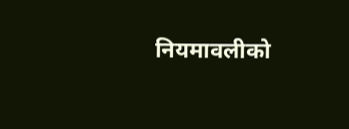नियमावलीको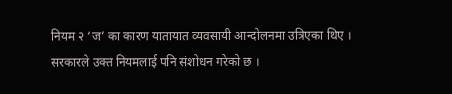नियम २ ‘ज’ का कारण यातायात व्यवसायी आन्दोलनमा उत्रिएका थिए । सरकारले उक्त नियमलाई पनि संशोधन गरेको छ ।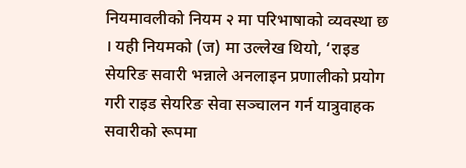नियमावलीको नियम २ मा परिभाषाको व्यवस्था छ । यही नियमको (ज) मा उल्लेख थियो, ‘राइड सेयरिङ सवारी भन्नाले अनलाइन प्रणालीको प्रयोग गरी राइड सेयरिङ सेवा सञ्चालन गर्न यात्रुवाहक सवारीको रूपमा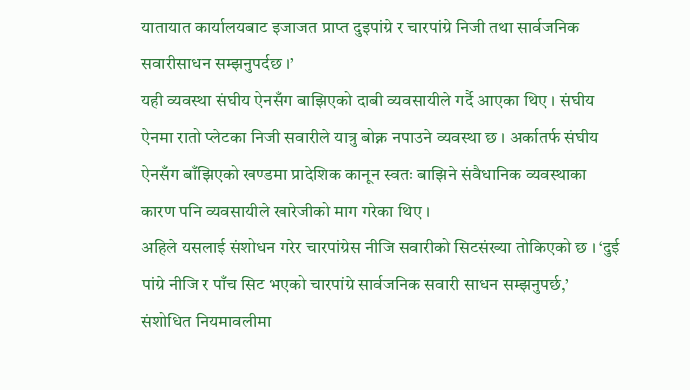यातायात कार्यालयबाट इजाजत प्राप्त दुइपांग्रे र चारपांग्रे निजी तथा सार्वजनिक सवारीसाधन सम्झनुपर्दछ ।’
यही व्यवस्था संघीय ऐनसँग बाझिएको दाबी व्यवसायीले गर्दै आएका थिए । संघीय ऐनमा रातो प्लेटका निजी सवारीले यात्रु बोक्न नपाउने व्यवस्था छ । अर्कातर्फ संघीय ऐनसँग बाँझिएको खण्डमा प्रादेशिक कानून स्वतः बाझिने संवैधानिक व्यवस्थाका कारण पनि व्यवसायीले खारेजीको माग गरेका थिए ।
अहिले यसलाई संशोधन गरेर चारपांग्रेस नीजि सवारीको सिटसंख्या तोकिएको छ । ‘दुई पांग्रे नीजि र पाँच सिट भएको चारपांग्रे सार्वजनिक सवारी साधन सम्झनुपर्छ,’ संशोधित नियमावलीमा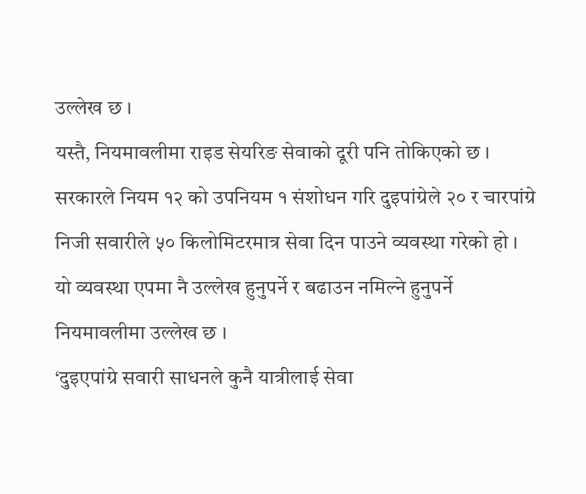उल्लेख छ ।
यस्तै, नियमावलीमा राइड सेयरिङ सेवाको दूरी पनि तोकिएको छ ।
सरकारले नियम १२ को उपनियम १ संशोधन गरि दुइपांग्रेले २० र चारपांग्रे निजी सवारीले ५० किलोमिटरमात्र सेवा दिन पाउने व्यवस्था गरेको हो । यो व्यवस्था एपमा नै उल्लेख हुनुपर्ने र बढाउन नमिल्ने हुनुपर्ने नियमावलीमा उल्लेख छ ।
‘दुइएपांग्रे सवारी साधनले कुनै यात्रीलाई सेवा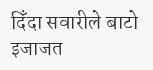दिँदा सवारीले बाटो इजाजत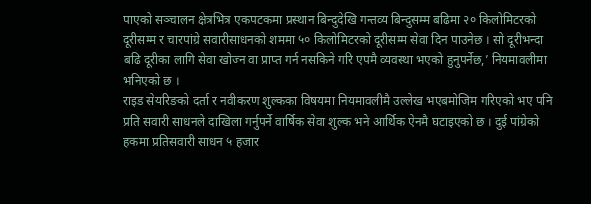पाएको सञ्चालन क्षेत्रभित्र एकपटकमा प्रस्थान बिन्दुदेखि गन्तव्य बिन्दुसम्म बढिमा २० किलोमिटरको दूरीसम्म र चारपांग्रे सवारीसाधनको शममा ५० किलोमिटरको दूरीसम्म सेवा दिन पाउनेछ । सो दूरीभन्दा बढि दूरीका लागि सेवा खोज्न वा प्राप्त गर्न नसकिने गरि एपमै व्यवस्था भएको हुनुपर्नेछ,’ नियमावलीमा भनिएको छ ।
राइड सेयरिङको दर्ता र नवीकरण शुल्कका विषयमा नियमावलीमै उल्लेख भएबमोजिम गरिएको भए पनि प्रति सवारी साधनले दाखिला गर्नुपर्ने वार्षिक सेवा शुल्क भने आर्थिक ऐनमै घटाइएको छ । दुई पांग्रेको हकमा प्रतिसवारी साधन ५ हजार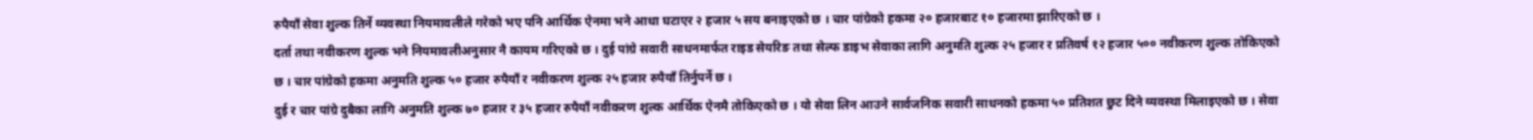रुपैयाँ सेवा शुल्क तिर्ने व्यवस्था नियमावलीले गरेको भए पनि आर्थिक ऐनमा भने आधा घटाएर २ हजार ५ सय बनाइएको छ । चार पांग्रेको हकमा २० हजारबाट १० हजारमा झारिएको छ ।
दर्ता तथा नवीकरण शुल्क भने नियमावलीअनुसार नै कायम गरिएको छ । दुई पांग्रे सवारी साधनमार्फत राइड सेयरिङ तथा सेल्फ डाइभ सेवाका लागि अनुमति शुल्क २५ हजार र प्रतिवर्ष १२ हजार ५०० नवीकरण शुल्क तोकिएको छ । चार पांग्रेको हकमा अनुमति शुल्क ५० हजार रुपैयाँ र नवीकरण शुल्क २५ हजार रुपैयाँ तिर्नुपर्ने छ ।
दुई र चार पांग्रे दुबैका लागि अनुमति शुल्क ७० हजार र ३५ हजार रुपैयाँ नवीकरण शुल्क आर्थिक ऐनमै तोकिएको छ । यो सेवा लिन आउने सार्वजनिक सवारी साधनको हकमा ५० प्रतिशत छुट दिने व्यवस्था मिलाइएको छ । सेवा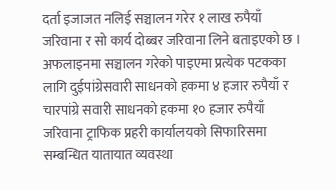दर्ता इजाजत नलिई सञ्चालन गरेर १ लाख रुपैयाँ जरिवाना र सो कार्य दोब्बर जरिवाना लिने बताइएको छ ।
अफलाइनमा सञ्चालन गरेको पाइएमा प्रत्येक पटकका लागि दुईपांग्रेसवारी साधनको हकमा ४ हजार रुपैयाँ र चारपांग्रे सवारी साधनको हकमा १० हजार रुपैयाँ जरिवाना ट्राफिक प्रहरी कार्यालयको सिफारिसमा सम्बन्धित यातायात व्यवस्था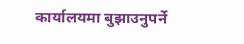कार्यालयमा बुझाउनुपर्ने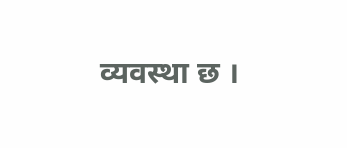व्यवस्था छ ।